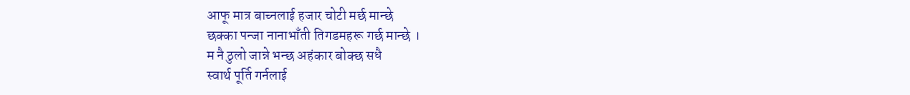आफू मात्र बाच्नलाई हजार चोटी मर्छ मान्छे
छक्का पन्जा नानाभाँती तिगडमहरू गर्छ मान्छे ।
म नै ठुलो जान्ने भन्छ अहंकार बोक्छ सधै
स्वार्थ पूर्ति गर्नलाई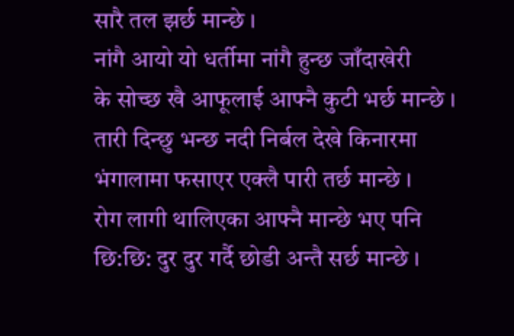सारै तल झर्छ मान्छे ।
नांगै आयो यो धर्तीमा नांगै हुन्छ जाँदाखेरी
के सोच्छ खै आफूलाई आफ्नै कुटी भर्छ मान्छे ।
तारी दिन्छु भन्छ नदी निर्बल देखे किनारमा
भंगालामा फसाएर एक्लै पारी तर्छ मान्छे ।
रोग लागी थालिएका आफ्नै मान्छे भए पनि
छि:छि: दुर दुर गर्दै छोडी अन्तै सर्छ मान्छे ।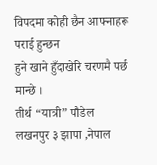विपदमा कोही छैन आफ्नाहरू पराई हुन्छन
हुने खाने हुँदाखेरि चरणमै पर्छ मान्छे ।
तीर्थ “यात्री” पौडेल
लखनपुर ३ झापा ,नेपाल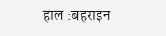हाल :बहराइन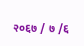२०६७ / ७ /६